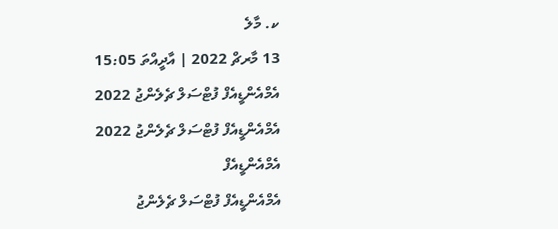ކ. މާލެ
13 މާރޗް 2022 | އާދީއްތަ 15:05
އެމްއެންޑީއެފް ފުޓްސަލް ޗެލެންޖު 2022
އެމްއެންޑީއެފް ފުޓްސަލް ޗެލެންޖު 2022
އެމްއެންޑީއެފް
އެމްއެންޑީއެފް ފުޓްސަލް ޗެލެންޖު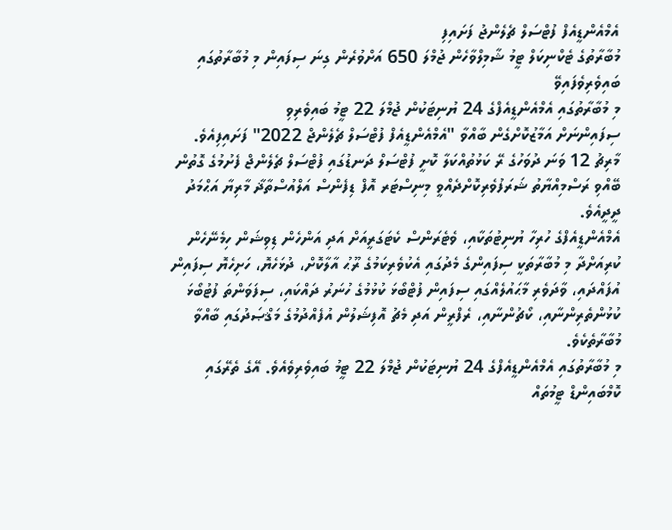އެމްއެންޑީއެފް ފުޓްސަލް ޗެލެންޖު ފަށައިފި
މުބާރާތުގެ ޓެކްނިކަލް ޓީމު ޝާމިލްވާހެން ޖުމްލަ 650 އަށްވުރެން ގިނަ ސިފައިން މި މުބާރާތުގައި ބައިވެރިވެފައިވޭ
މި މުބާރާތުގައި އެމްއެންޑީއެފްގެ 24 ޔުނިޓަކުން ޖުމްލަ 22 ޓީމު ބައިވެރިވި
ސިފައިންނަށް އަމާޒުކޮށްގެން ބާއްވާ "އެމްއެންޑީއެފް ފުޓްސަލް ޗެލެންޖް 2022" ފަށައިފިއެވެ.
މާރިޗު 12 ވަނަ ދުވަހުގެ ރޭ ކަޅުތުއްކަލާ ކޮށީ ފުޓްސަލް ދަނޑުގައި ފުޓްސަލް ޗެލެންޖް ފެށުމުގެ ގޮތުން ބޭއްވި ރަސްމިއްޔާތު ޝަރަފުވެރިކޮށްދެއްވީ މިނިސްޓަރ އޮފް ޑިފެންސް އަލްއުސްތާޛާ މާރިޔާ އަޙްމަދު ދީދީއެވެ.
އެމްއެންޑީއެފްގެ ހުރިހާ ޔުނިޓުތަކާއި، ވެޓެރަންސް ކެޓަގަރީއަށް އަދި އަންހެން ޑިވިޝަން ހިމެނޭހެން ކުރިއަށްދާ މި މުބާރާތަކީ ސިފައިންގެ މެދުގައި އެކުވެރިކަމުގެ ރޫޙު އާލާކޮށް، ދުޅަހެޔޮ، ހަށިހެޔޮ ސިފައިން އުފައްދައި، ވާދަވެރި މާޙައުލެއްގައި ސިފައިން ފުޓްބޯޅަ ކުޅުމުގެ ހުނަރު ދައްކައި، ސިފަވަންތަ ފުޓުބޯޅަ ކުޅުންތެރިންނާއި، ކޯޗުންނާއި، ރެފްރީން އަދި މެޗު އޮފިޝަލުން އުފެއްދުމުގެ މަޤްޞަދުގައި ބާއްވާ މުބާރާތެކެވެ.
މި މުބާރާތުގައި އެމްއެންޑީއެފްގެ 24 ޔުނިޓަކުން ޖުމްލަ 22 ޓީމު ބައިވެރިވެއެވެ. އޭގެ ތެރޭގައި ކޮމްބައިންޑް ޓީމުތައް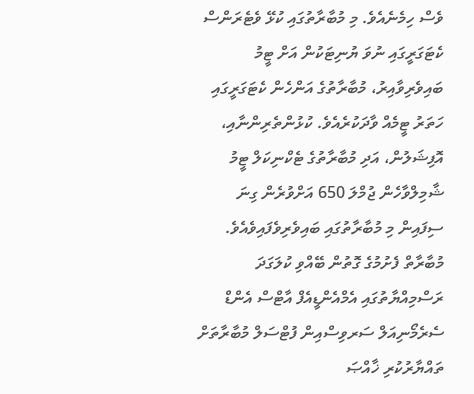ވެސް ހިމެނެއެވެ. މި މުބާރާތުގައި ކުޅޭ ވެޓެރަންސް ކެޓަގަރީގައި ނުވަ ޔުނިޓަކުން އަށް ޓީމު ބައިވެރިވާއިރު، މުބާރާތުގެ އަންހެން ކެޓަގަރީގައި ހަތަރު ޓީމެއް ވާދަކުރެއެވެ. ކުޅުންތެރިންނާއި، އޮފިޝަލުން، އަދި މުބާރާތުގެ ޓެކްނިކަލް ޓީމު ޝާމިލްވާހެން ޖުމްލަ 650 އަށްވުރެން ގިނަ ސިފައިން މި މުބާރާތުގައި ބައިވެރިވެފައިވެއެވެ.
މުބާރާތް ފެށުމުގެ ގޮތުން ބޭއްވި ކުލަގަދަ ރަސްމިއްޔާތުގައި އެމްއެންޑީއެފް އާޓްސް އެންޑް ސެރެމޯނިއަލް ސަރވިސްއިން ފުޓްސަލް މުބާރާތަށް ތައްޔާރުކުރި ޚާއްޞަ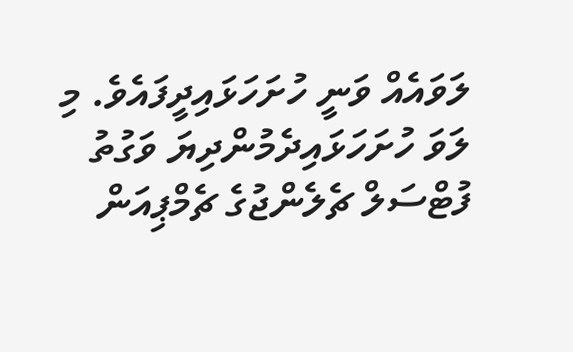ލަވައެއް ވަނީ ހުށަހަޅައިދީފައެވެ. މި ލަވަ ހުށަހަޅައިދެމުންދިޔަ ވަގުތު ފުޓްސަލް ޗެލެންޖުގެ ޗެމްޕިއަން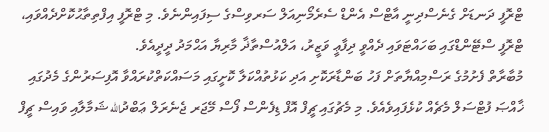ޓްރޮފީ ދަނޑަށް ގެނެސްދިނީ އާޓްސް އެންޑް ސެރެމޯނިއަލް ސަރވިސްގެ ސިފައިންނެވެ. މި ޓްރޮފީ އިފްތިތާޙުކޮށްދެއްވައި، ޓްރޮފީ ސްޓޭންޑްގައި ބަހައްޓަވައި ދެއްވީ ދިފާޢީ ވަޒީރު، އަލްއުސްތާޛާ މާރިޔާ އަޙްމަދު ދީދީއެވެ.
މުބާރާތް ފެށުމުގެ ރަސްމިއްޔާތަށް ފަހު ބަންޑާރަކޮށި އަދި ކަޅުތުއްކަލާ ކޮށީގައި މަސައްކަތްކުރައްވާ އޮފިސަރުންގެ މެދުގައި ޚާއްޞަ ފުޓްސަލް މެޗެއް ކުޅެފައިވެއެވެ. މި މެޗުގައި ޗީފް އޮފް ޑިފެންސް ފޯސް މޭޖަރ ޖެނެރަލް ޢަބްދުالله ޝަމާލާއި ވައިސް ޗީފް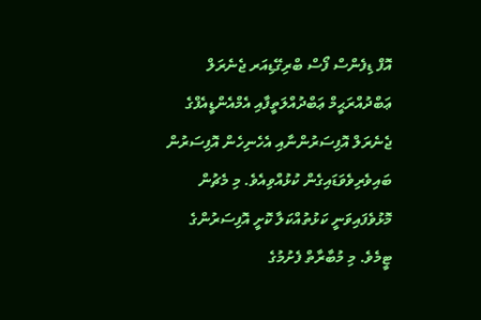އޮފް ޑިފެންސް ފޯސް ބްރިގޭޑިއަރ ޖެނެރަލް ޢަބްދުއްރަޙީމް ޢަބްދުއްލަތީފާއި އެމްއެންޑީއެފްގެ ޖެނެރަލް އޮފިސަރުންނާއި އެހެނިހެން އޮފިސަރުން ބައިވެރިވެވަޑައިގެން ކުޅުއްވިއެވެ. މި މެޗުން މޮޅުވެފައިވަނީ ކަޅުތުއްކަލާ ކޮށީ އޮފިސަރުންގެ ޓީމެވެ. މި މުބާރާތް ފެށުމުގެ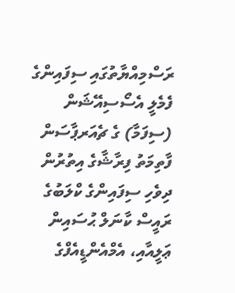ރަސްމިއްޔާތުގައި ސިފައިންގެ ފެމެލީ އެސޯސިއޭޝަން (ސިފަމާ) ގެ ޗެއަރޕާސަން ފާތިމަތު ފިރާޝާގެ އިތުރުން ދިވެހި ސިފައިންގެ ކްލަބުގެ ރައީސް ކާނަލް ޙުސައިން ޢަލީއާއި، އެމްއެންޑީއެފްގެ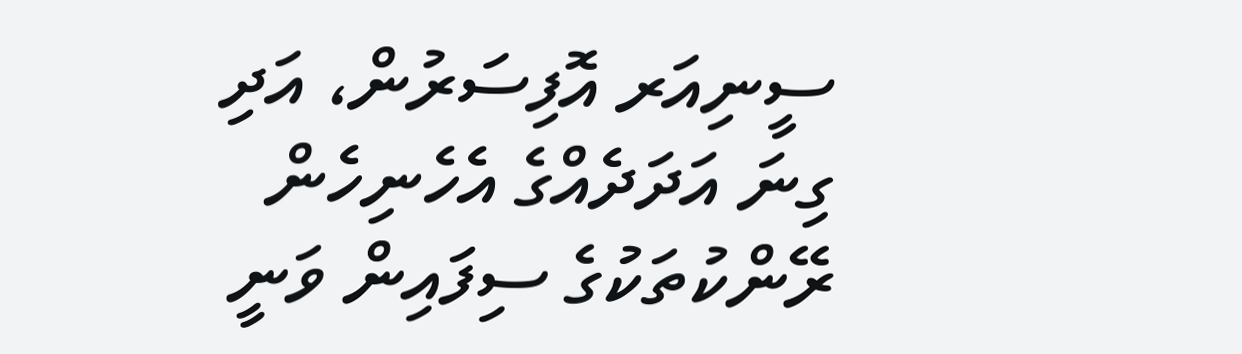ސީނިއަރ އޮފިސަރުން، އަދި ގިނަ އަދަދެއްގެ އެހެނިހެން ރޭންކުތަކުގެ ސިފައިން ވަނީ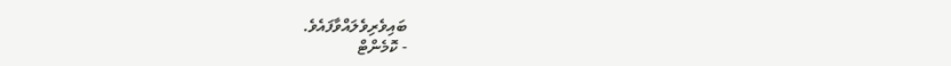ބައިވެރިވެލައްވާފައެވެ.
- ކޮމެންޓް